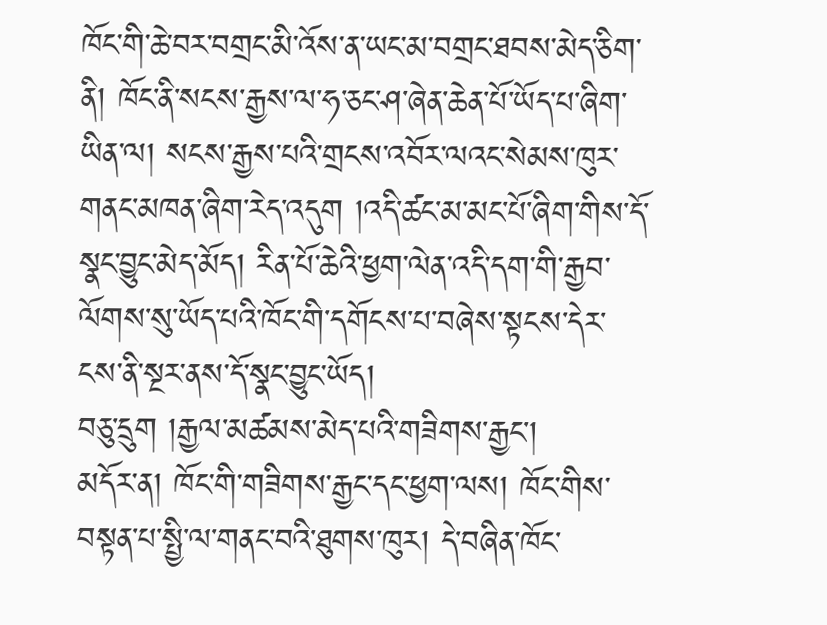ཁོང་གི་ཆེ་བར་བགྲང་མི་འོས་ན་ཡང་མ་བགྲང་ཐབས་མེད་ཅིག་ནི། ཁོང་ནི་སངས་རྒྱས་ལ་ཧ་ཅང་ཤ་ཞེན་ཆེན་པོ་ཡོད་པ་ཞིག་ཡིན་ལ། སངས་རྒྱས་པའི་གྲངས་འབོར་ལའང་སེམས་ཁུར་གནང་མཁན་ཞིག་རེད་འདུག །འདི་ཚང་མ་མང་པོ་ཞིག་གིས་དོ་སྣང་བྱུང་མེད་མོད། རིན་པོ་ཆེའི་ཕྱག་ལེན་འདི་དག་གི་རྒྱབ་ལོགས་སུ་ཡོད་པའི་ཁོང་གི་དགོངས་པ་བཞེས་སྟངས་དེར་ངས་ནི་སྔར་ནས་དོ་སྣང་བྱུང་ཡོད།
བཅུ་དྲུག །རྒྱལ་མཚམས་མེད་པའི་གཟིགས་རྒྱང་།
མདོར་ན། ཁོང་གི་གཟིགས་རྒྱང་དང་ཕྱག་ལས། ཁོང་གིས་བསྟན་པ་སྤྱི་ལ་གནང་བའི་ཐུགས་ཁུར། དེ་བཞིན་ཁོང་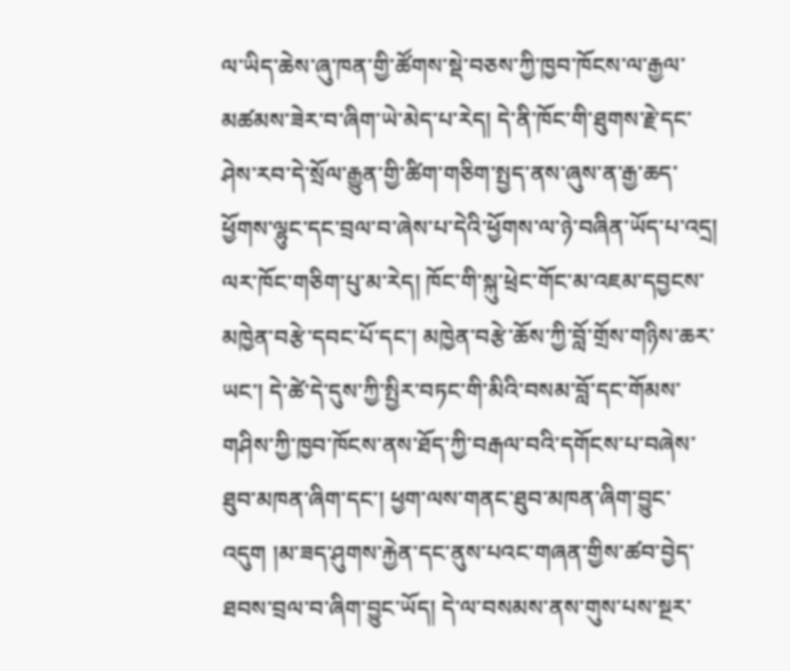ལ་ཡིད་ཆེས་ཞུ་ཁན་གྱི་ཚོགས་སྡེ་བཅས་ཀྱི་ཁྱབ་ཁོངས་ལ་རྒྱལ་མཚམས་ཟེར་བ་ཞིག་ཡེ་མེད་པ་རེད། དེ་ནི་ཁོང་གི་ཐུགས་རྗེ་དང་ཤེས་རབ་དེ་སྲོལ་རྒྱུན་གྱི་ཚིག་གཅིག་སྤྱད་ནས་ཞུས་ན་རྒྱ་ཆད་ཕྱོགས་ལྷུང་དང་བྲལ་བ་ཞེས་པ་དེའི་ཕྱོགས་ལ་ཉེ་བཞིན་ཡོད་པ་འདྲ།
ལར་ཁོང་གཅིག་པུ་མ་རེད། ཁོང་གི་སྐུ་ཕྲེང་གོང་མ་འཇམ་དབྱངས་མཁྱེན་བརྩེ་དབང་པོ་དང་། མཁྱེན་བརྩེ་ཆོས་ཀྱི་བློ་གྲོས་གཉིས་ཆར་ཡང་། དེ་ཚེ་དེ་དུས་ཀྱི་སྤྱིར་བཏང་གི་མིའི་བསམ་བློ་དང་གོམས་གཤིས་ཀྱི་ཁྱབ་ཁོངས་ནས་ཐོད་ཀྱི་བརྒལ་བའི་དགོངས་པ་བཞེས་ཐུབ་མཁན་ཞིག་དང་། ཕྱག་ལས་གནང་ཐུབ་མཁན་ཞིག་བྱུང་འདུག །མ་ཟད་ཤུགས་རྐྱེན་དང་ནུས་པའང་གཞན་གྱིས་ཚབ་བྱེད་ཐབས་བྲལ་བ་ཞིག་བྱུང་ཡོད། དེ་ལ་བསམས་ནས་གུས་པས་སྔར་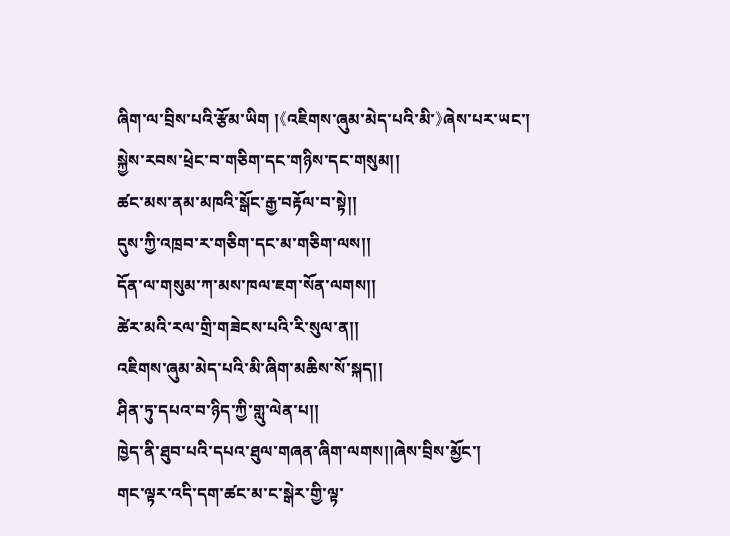ཞིག་ལ་བྲིས་པའི་རྩོམ་ཡིག །《འཇིགས་ཞུམ་མེད་པའི་མི་》ཞེས་པར་ཡང་།
སྐྱེས་རབས་ཕྲེང་བ་གཅིག་དང་གཉིས་དང་གསུམ།།
ཚང་མས་ནམ་མཁའི་སྒོང་རྒྱ་བརྟོལ་བ་སྟེ།།
དུས་ཀྱི་འཁྲབ་ར་གཅིག་དང་མ་གཅིག་ལས།།
དོན་ལ་གསུམ་ཀ་མས་ཁལ་ཇག་སོན་ལགས།།
ཚེར་མའི་རལ་གྲི་གཟེངས་པའི་རི་སུལ་ན།།
འཇིགས་ཞུམ་མེད་པའི་མི་ཞིག་མཆིས་སོ་སྐད།།
ཤིན་ཏུ་དཔའ་བ་ཉིད་ཀྱི་གླུ་ལེན་པ།།
ཁྱེད་ནི་ཐུབ་པའི་དཔའ་ཐུལ་གཞན་ཞིག་ལགས།།ཞེས་བྲིས་མྱོང་།
གང་ལྟར་འདི་དག་ཚང་མ་ང་སྒེར་གྱི་ལྟ་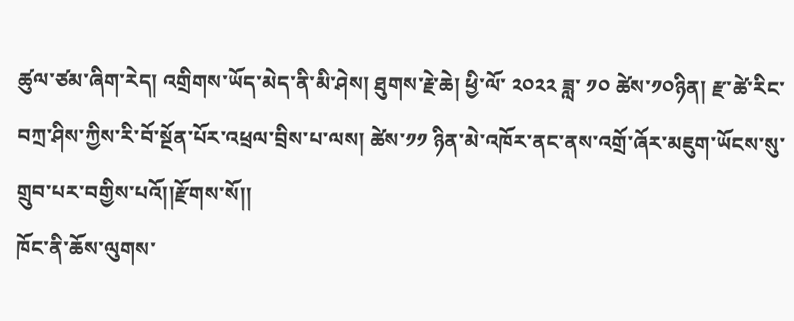ཚུལ་ཙམ་ཞིག་རེད། འགྲིགས་ཡོད་མེད་ནི་མི་ཤེས། ཐུགས་རྗེ་ཆེ། ཕྱི་ལོ་ ༢༠༢༢ ཟླ་ ༡༠ ཚེས་༡༠ཉིན། རྫ་ཚེ་རིང་བཀྲ་ཤིས་ཀྱིས་རི་བོ་སྔོན་པོར་འཕྲལ་བྲིས་པ་ལས། ཚེས་༡༡ ཉིན་མེ་འཁོར་ནང་ནས་འགྲོ་ཞོར་མཇུག་ཡོངས་སུ་གྲུབ་པར་བགྱིས་པའོ།།རྫོགས་སོ།།
ཁོང་ནི་ཆོས་ལུགས་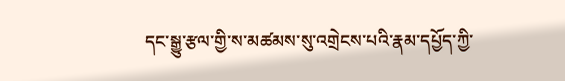དང་སྒྱུ་རྩལ་གྱི་ས་མཚམས་སུ་འགྲེངས་པའི་རྣམ་དཔྱོད་ཀྱི་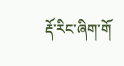རྡོ་རིང་ཞིག་གོ